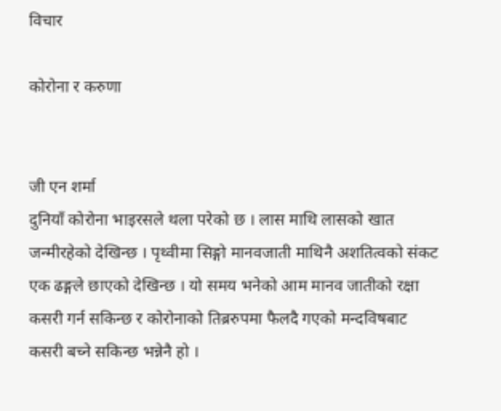विचार

कोरोना र करुणा


जी एन शर्मा
दुनियाँ कोरोना भाइरसले थला परेको छ । लास माथि लासको खात जन्मीरहेको देखिन्छ । पृथ्वीमा सिङ्गो मानवजाती माथिनै अशतित्वको संकट एक ढङ्गले छाएको देखिन्छ । यो समय भनेको आम मानव जातीको रक्षा कसरी गर्न सकिन्छ र कोरोनाको तिब्ररुपमा फैलदै गएको मन्दविषबाट कसरी बच्ने सकिन्छ भन्नेनै हो ।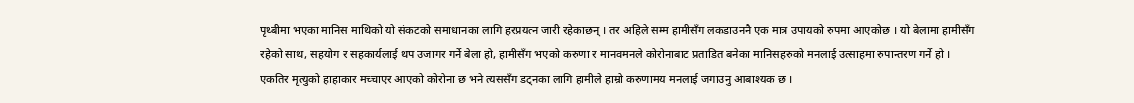पृथ्बीमा भएका मानिस माथिको यो संकटको समाधानका लागि हरप्रयत्न जारी रहेकाछन् । तर अहिले सम्म हामीसँग लकडाउननै एक मात्र उपायको रुपमा आएकोछ । यो बेलामा हामीसँग रहेको साथ, सहयोग र सहकार्यलाई थप उजागर गर्ने बेला हो, हामीसँग भएको करुणा र मानवमनले कोरोनाबाट प्रताडित बनेका मानिसहरुको मनलाई उत्साहमा रुपान्तरण गर्ने हो । एकतिर मृत्युको हाहाकार मच्चाएर आएको कोरोना छ भने त्यससँग डट्नका लागि हामीले हाम्रो करुणामय मनलाई जगाउनु आबाश्यक छ ।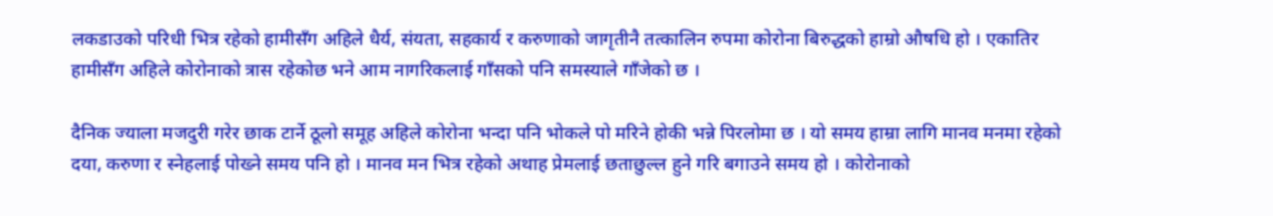लकडाउको परिधी भित्र रहेको हामीसँग अहिले धैर्य, संयता, सहकार्य र करुणाको जागृतीनै तत्कालिन रुपमा कोरोना बिरुद्धको हाम्रो औषधि हो । एकातिर हामीसँग अहिले कोरोनाको त्रास रहेकोछ भने आम नागरिकलाई गाँसको पनि समस्याले गाँजेको छ ।

दैनिक ज्याला मजदुरी गरेर छाक टार्ने ठूलो समूह अहिले कोरोना भन्दा पनि भोकले पो मरिने होकी भन्ने पिरलोमा छ । यो समय हाम्रा लागि मानव मनमा रहेको दया, करुणा र स्नेहलाई पोख्ने समय पनि हो । मानव मन भित्र रहेको अथाह प्रेमलाई छताछुल्ल हुने गरि बगाउने समय हो । कोरोनाको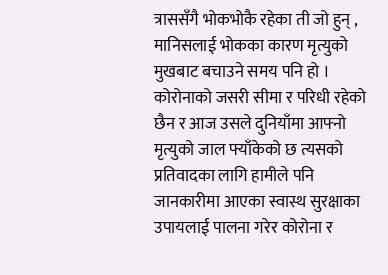त्राससँगै भोकभोकै रहेका ती जो हुन् , मानिसलाई भोकका कारण मृत्युको मुखबाट बचाउने समय पनि हो । कोरोनाको जसरी सीमा र परिधी रहेको छैन र आज उसले दुनियाँमा आफ्नो मृत्युको जाल फ्याँकेको छ त्यसको प्रतिवादका लागि हामीले पनि जानकारीमा आएका स्वास्थ सुरक्षाका उपायलाई पालना गरेर कोरोना र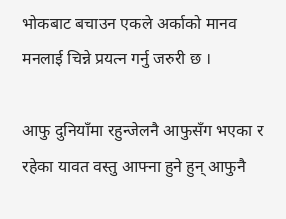भोकबाट बचाउन एकले अर्काको मानव मनलाई चिन्ने प्रयत्न गर्नु जरुरी छ ।

आफु दुनियाँमा रहुन्जेलनै आफुसँग भएका र रहेका यावत वस्तु आफ्ना हुने हुन् आफुनै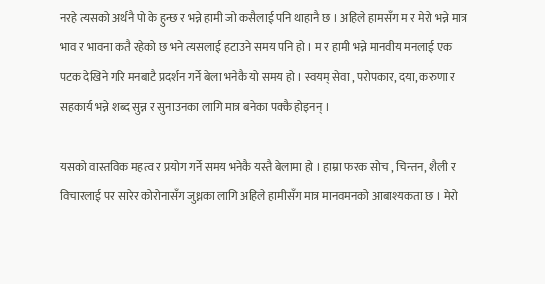नरहे त्यसको अर्थनै पो के हुन्छ र भन्ने हामी जो कसैलाई पनि थाहानै छ । अहिले हामसँग म र मेरो भन्ने मात्र भाव र भावना कतै रहेको छ भने त्यसलाई हटाउने समय पनि हो । म र हामी भन्ने मानवीय मनलाई एक पटक देखिने गरि मनबाटै प्रदर्शन गर्ने बेला भनेकै यो समय हो । स्वयम् सेवा , परोपकार, दया, करुणा र सहकार्य भन्ने शब्द सुन्न र सुनाउनका लागि मात्र बनेका पक्कै होइनन् ।

यसको वास्तविक महत्व र प्रयोग गर्ने समय भनेकै यस्तै बेलामा हो । हाम्रा फरक सोच , चिन्तन, शैली र विचारलाई पर सारेर कोरोनासँग जुध्नका लागि अहिले हामीसँग मात्र मानवमनको आबाश्यकता छ । मेरो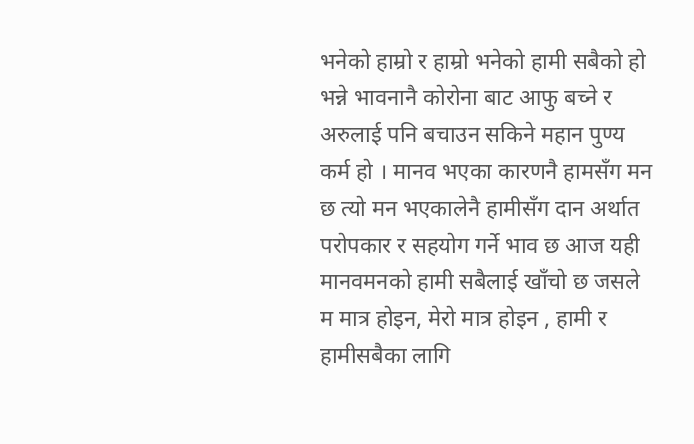भनेको हाम्रो र हाम्रो भनेको हामी सबैको हो भन्ने भावनानै कोरोना बाट आफु बच्ने र अरुलाई पनि बचाउन सकिने महान पुण्य कर्म हो । मानव भएका कारणनै हामसँग मन छ त्यो मन भएकालेनै हामीसँग दान अर्थात परोपकार र सहयोग गर्ने भाव छ आज यही मानवमनको हामी सबैलाई खाँचो छ जसले म मात्र होइन, मेरो मात्र होइन , हामी र हामीसबैका लागि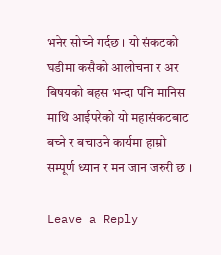भनेर सोच्ने गर्दछ । यो संकटको घडीमा कसैको आलोचना र अर बिषयको बहस भन्दा पनि मानिस माथि आईपरेको यो महासंकटबाट बच्ने र बचाउने कार्यमा हाम्रो सम्पूर्ण ध्यान र मन जान जरुरी छ ।

Leave a Reply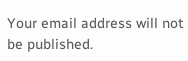Your email address will not be published.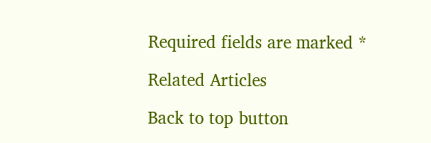Required fields are marked *

Related Articles

Back to top button